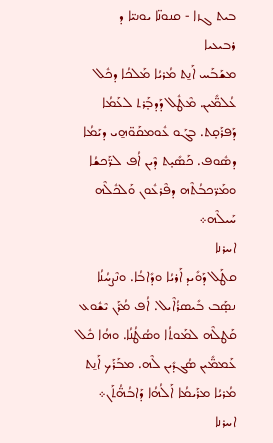ܒܝܬ ܓܙܐ - ܩܢܘܢ̈ܐ ܝܘܢܝ̈ܐ ܕ
ܪܒܝܥܝܐ
ܡܫܰܒܰܚ ܐܰܢ̱ܬ ܡܳܪܝܳܐ ܡܰܠܟܳܐ ܕܟܽܠ ܥܳܠܡ̈ܺܝܢ. ܡܶܛܽܠ ܕܰܕܒ̣ܰܪܬ ܠܥܰܡܳܐ ܕܰܦܪܰܩ̣ܬ. ܒܓܰܘ ܥܽܘܡܩܰܘ̈ܗ̱ܝ ܕܝܰܡܳܐ ܕܣܽܘܦ. ܟܰܣܺܝ̣ܬ ܕܶܝܢ ܐܳܦ ܠܪ̈ܰܟܫܳܐ ܘܡܰܪ̈ܟܒܳܬܶܗ ܕܦܶܪܥܽܘܢ ܘܰܠܟܽܠܶܗ ܚܰܝܠܶܗ܀
ܐܚܪܢܐ
ܩܛܰܠ ܕܰܘܺܝܕ ܐܰܪܝܳܐ ܘܕܺܐܒܳܐ. ܘܢܶܨܚܳܢܳܐ ܢܣ̣ܰܒ ܒܺܝܣܪܳܐܶܝܠ. ܐܳܦ ܡܳܪܰܢ ܝܶܫܽܘܥ ܩܰܛܠܶܗ ܠܡܰܘܬܳܐ ܘܣܳ‍ܛܳܢܳܐ. ܘܗܳܐ ܟܽܠ ܥܰܡܡ̈ܺܝܢ ܣܳܓܕܺܝܢ ܠܶܗ. ܡܒܰܪܰܟ ܐܰܢ̱ܬ ܡܳܪܝܳܐ ܡܪܰܝܡܳܐ ܐܰ‌ܠܳܗܳܐ ܕܰܐܒܳܗ̈ܳܬܰܢ܀
ܐܚܪܢܐ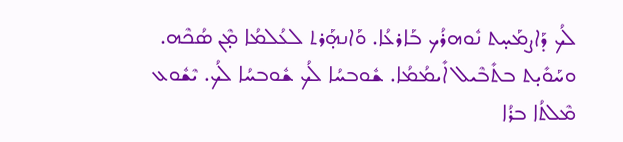ܠܳܟ ܕܰܐܨܡܰܚ̣ܬ ܢܽܘܗܪܳܟ ܒܰܐܪܥܳܐ. ܘܰܐܢܗ̣ܰܪܬ ܠܥܳܠܡܳܐ ܡ̣ܶܢ ܣܳܟܶܗ. ܘܚܰܘܺܝ̣ܬ ܒܬܺܒܶܝܠ ‌ܐܺܝܡܳܡܳܐ. ܫܽܘܒܚܳܐ ܠܳܟ ܫܽܘܒܚܳܐ ܠܳܟ. ܝܶܫܽܘܥ ܡܶܠܬܳܐ ܒܪܳܐ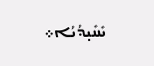ܝܺܚܺܝ̣ܕܳܝܳܐ܀